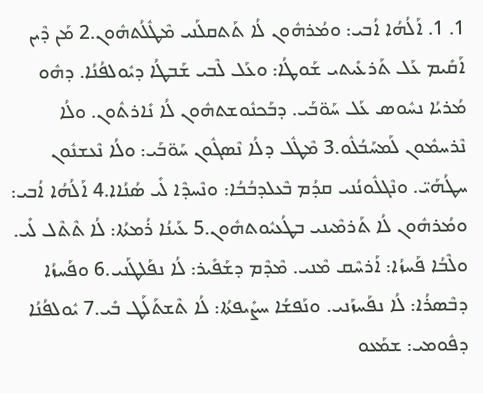1. 1. ܐܰܠܳܗܳܐ ܐܳܒܝ: ܘܡܳܪܗܽܘܢ ܠܳܐ ܬܰܬܩܠܰܢܝ ܡܶܛܽܠܳܬܗܽܘܢ.2 ܡܰܢ ܕܶܝܢ ܐܰܩܺܝܡ ܥܰܠ ܬܰܪܥܺܝܬܝ ܫܰܘܛܳܐ: ܘܥܰܠ ܠܶܒܝ ܫܰܒܛܳܐ ܕܝܽܘܠܦܳܢܳܐ. ܕܗܽܘ ܡܳܪܝܳܐ ܢܚܽܘܣ ܥܰܠ ܚܰܘ̈ܒܰܝ. ܕܒܰܟܢܽܘܫܬܗܽܘܢ ܠܳܐ ܢܺܐܪܬܽܘܢ. ܘܠܳܐ ܢܶܪܚܡܽܘܢ ܠܰܡܚܰܒܳܠܽܘ.3 ܡܶܛܽܠ ܕܠܳܐ ܢܶܣܓܽܘܢ ܚܰܘ̈ܒܰܝ: ܘܠܳܐ ܢܶܥܫܢܽܘܢ ܚܛܳܗܰܝ̈. ܘܢܶܓܠܽܘܢܳܢܝ ܩܕܳܡ ܒܶܥܠܕܒܳܒܳܐ: ܘܢܶܚܕܶܐ ܠܺܝ ܣܳܢܳܐܐ.4 ܐܰܠܳܗܳܐ ܐܳܒܝ: ܘܡܳܪܗܽܘܢ ܠܳܐ ܬܰܪܡܶܝܢܝ ܒܛܳܥܝܽܘܬܗܽܘܢ.5 ܥܰܝܢܳܐ ܪܳܡܬܳܐ: ܠܳܐ ܬܶܬܶܠ ܠܺܝ. ܘܠܶܒܳܐ ܦܰܚܙܳܐ: ܐܰܪܚܶܩ ܡܶܢܝ. ܡܶܕܶܡ ܕܫܰܦܺܝܪ: ܠܳܐ ܢܦܰܠܛܰܢܝ.6 ܘܦܰܚܙܳܐ ܕܒܶܣܪܳܐ: ܠܳܐ ܢܦܰܚܙܰܢܝ. ܘܢܰܦܫܳܐ ܚܨܺܝܦܬܳܐ: ܠܳܐ ܬܶܫܬܰܠܰܛ ܒܺܝ.7 ܝܽܘܠܦܳܢܳܐ ܕܦܽܘܡܝ: ܫܡܰܥܘ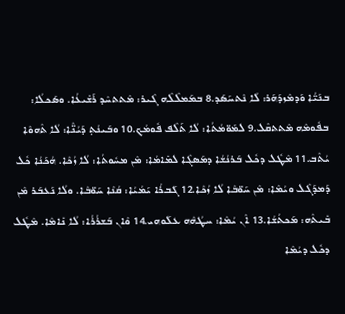ܒܢܰܝ̈ܳܐ ܘܰܕܡܶܙܕܰܗܰܪ: ܠܳܐ ܢܶܬܚܰܣܰܕ.8 ܒܡܰܡܠܶܠܶܗ ܓܶܝܪ: ܡܶܬܬܚܶܕ ܪܰܫܺܝܥܳܐ. ܘܣܰܟܠܳܐ: ܒܦܽܘܡܶܗ ܡܶܬܬܩܶܠ.9 ܠܡܰܘ̈ܡܳܬܳܐ: ܠܳܐ ܬܰܠܶܦ ܦܽܘܡܳܟ.10 ܘܒܰܝܢܳܬ݂ ܕܰܝܳܢ̈ܶܐ: ܠܳܐ ܬܶܗܘܶܐ ܝܳܬܶܒ.11 ܡܶܛܽܠ ܕܟܽܠ ܒܰܪܢܳܫܳܐ ܕܡܰܣܓܶܐ ܠܡܺܐܡܳܐ: ܡܶܢ ܡܚܽܘܬܳܐ: ܠܳܐ ܙܳܟܶܐ. ܗܳܟܰܢܳܐ ܟܽܠ ܕܰܡܕܰܓܶܠ ܘܝܳܡܶܐ: ܡܶܢ ܚܰܘ̈ܒܶܐ ܠܳܐ ܙܳܟܶܐ.12 ܓܰܒܪܳܐ ܝܰܡܳܝܳܐ: ܩܳܢܶܐ ܚܰܘ̈ܒܶܐ. ܘܠܳܐ ܢܰܥܒܰܪ ܡܶܢ ܒܺܝܬܶܗ: ܡܰܟܬܳܫܳܐ.13 ܐܶܢ ܝܳܡܶܐ: ܚܛܳܗܶܗ ܥܠܰܘܗܝ.14 ܘܶܐܢ ܒܰܫܪܳܪܳܐ: ܠܳܐ ܢܺܐܡܶܐ. ܡܶܛܽܠ ܕܟܽܠ ܕܝܳܡܶܐ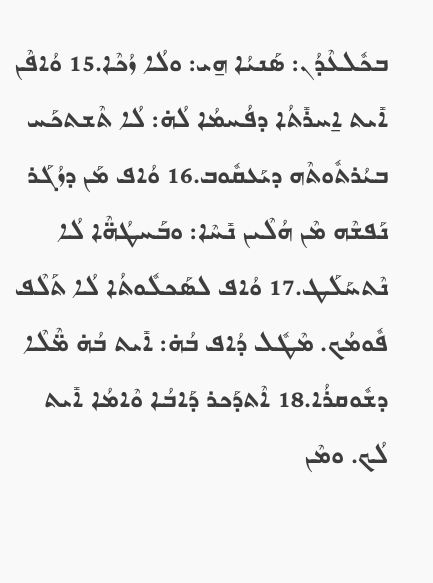ܒܟܽܠܥܶܕܳܢ: ܣܰܢܝܳܐ ܗ̱ܝ: ܘܠܳܐ ܙܳܟܶܐ.15 ܘܳܐܦܶܢ ܐܺܝܬ ܐ̱ܚܪܺܬܳܐ ܕܦܳܚܡܳܐ ܠܳܗ̇: ܠܳܐ ܬܶܫܬܟܰܚ ܒܝܳܪܬܽܘܬܶܗ ܕܝܰܥܩܽܘܒ.16 ܘܳܐܦ ܡܰܢ ܕܙܳܓܰܪ ܢܰܦܫܶܗ ܡܶܢ ܗܳܠܶܝܢ ܢܺܚܶܐ: ܘܒܰܚܛܳܗ̈ܶܐ ܠܳܐ ܢܶܬܚܰܠܰܛ.17 ܘܳܐܦ ܠܣܰܟܠܽܘܬܳܐ ܠܳܐ ܬܰܠܶܦ ܦܽܘܡܳܟ. ܡܶܛܽܠ ܕܳܐܦ ܒܳܗ̇: ܐܺܝܬ ܒܳܗ̇ ܡ̈ܶܠܶܐ ܕܫܽܘܩܪܳܐ.18 ܐܶܬܕܰܟܪ ܕܰܐܒܳܐ ܘܶܐܡܳܐ ܐܺܝܬ ܠܳܟ. ܘܡܶܢ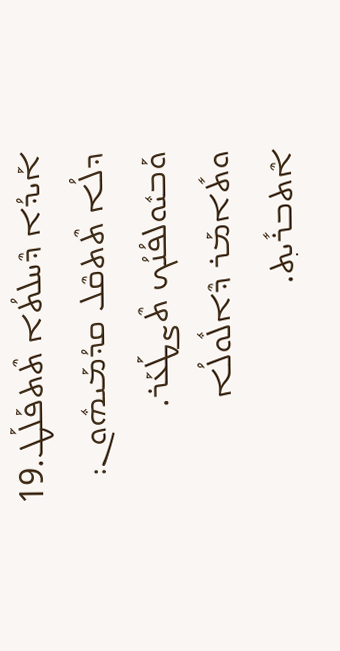ܐܰܝܕܳܐ ܕܶܚܠܬܳܐ ܬܶܬܦܰܠܰܛ.19 ܕܠܳܐ ܬܶܬܩܶܠ ܩܕܳܡܰܝܗܽܘܢ: ܘܰܒܝܽܘܠܦܳܢܳܟ ܬܶܨܛܰܥܰܪ. ܘܬܺܐܡܰܪ ܕܶܐܠܽܘܠܳܐ ܐܶܬܒܪܺܝܬ݂.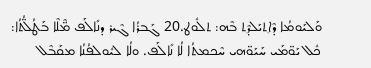ܘܰܠܝܰܘܡܳܐ ܕܶܐܬ݂ܝܰܠܕܶܬ݂ ܒܶܗ: ܬܠܽܘܛ.20 ܓܰܒܪܳܐ ܓܶܝܪ ܕܢܺܐܠܰܦ ܡ̈ܶܠܶܐ ܒܰܛܳܠ̈ܳܬܳܐ: ܟܽܠ ܝܰܘ̈ܡܰܝ ܚܰܝܰܘ̈ܗܝ ܚܶܟܡܬܳܐ ܠܳܐ ܢܺܐܠܰܦ. ܘܠܳܐ ܠܝܽܘܠܦܳܢܳܐ ܡܩܰܒܶܠ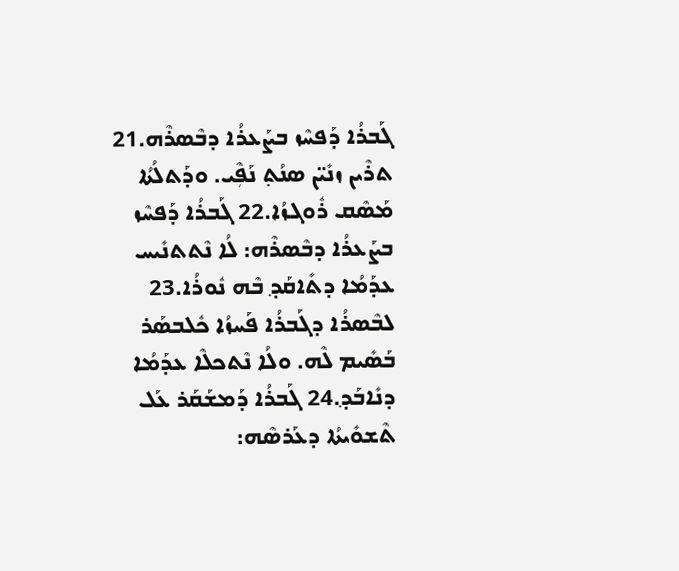ܓܰܒܪܳܐ ܕܰܦܚܶܙ ܒܨܰܥܪܳܐ ܕܒܶܣܪܶܗ.21 ܬܪܶܝܢ ܙܢܺܝ̈ܢ ܣܢܳܬ݂ ܢܰܦܼܶܝ. ܘܕܰܬܠܳܬܳܐ ܡܰܣܶܩ ܪܽܘܓܙܳܐ.22 ܓܰܒܪܳܐ ܕܰܦܚܶܙ ܒܨܰܥܪܳܐ ܕܒܶܣܪܶܗ: ܠܳܐ ܢܶܬܬܢܺܝܚ ܥܕܰܡܳܐ ܕܬܺܐܩܰܕ݂ ܒܶܗ ܢܽܘܪܳܐ.23 ܠܒܶܣܪܳܐ ܕܓܰܒܪܳܐ ܦܰܚܙܳܐ ܟܽܠܒܣܰܪ ܒܰܣܺܝܡ ܠܶܗ. ܘܠܳܐ ܢܶܬܟܠܶܐ ܥܕܰܡܳܐ ܕܢܺܐܒܰܕ݂.24 ܓܰܒܪܳܐ ܕܰܡܫܰܩܰܪ ܥܰܠ ܬܶܫܘܺܝܬܳܐ ܕܥܰܪܣܶܗ: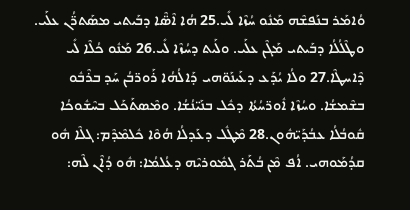ܘܳܐܡܰܪ ܒܢܰܦܫܶܗ ܡܰܢܽܘ ܚܳܙܶܐ ܠܺܝ.25 ܗܳܐ ܐܶܣ̈ܶܐ ܕܒܰܝܬܝ ܡܣܰܬܪ̈ܳܢ ܥܠܰܝ. ܘܛܶܠܳܠܳܐ ܕܒܰܝܬܝ ܡܰܓܶܢ ܥܠܰܝ. ܘܠܰܝܬ ܕܚܳܙܶܐ ܠܺܝ.26 ܡܰܢܽܘ ܟܳܠܶܐ ܠܺܝ ܕܶܐܚܛܶܐ.27 ܘܠܳܐ ܝܳܕܰܥ ܕܥܰܝܢܰܘ̈ܗܝ ܕܰܐܠܳܗܳܐ ܪܰܘܪ̈ܒܳܢ ܚܰܕ ܒܪܶܒܽܘ ܒܫܶܡܫܳܐ. ܘܚܳܙܶܐ ܐܽܘܪ̈ܚܳܬܳܐ ܕܟܽܠ ܒܢܰܝ̈ܢܳܫܳܐ. ܘܡܶܣܬܰܟܰܠ ܒܚܶܫܽܘܟܳܐ ܩܽܘܒܳܠܳܐ ܥܒܳܕܰܝ̈ܗܽܘܢ.28 ܡܶܛܽܠ ܕܥܰܕܠܳܐ ܗܳܘܶܐ ܟܽܠܡܶܕܶܡ: ܓܠܶܐ ܗܽܘ ܩܕܳܡܰܘܗܝ. ܐܳܦ ܡܶܢ ܒܳܬܰܪ ܓܡܽܘܪܝܶܗ ܕܥܳܠܡܳܐ: ܗܽܘ ܕܳܐܶܢ ܠܶܗ: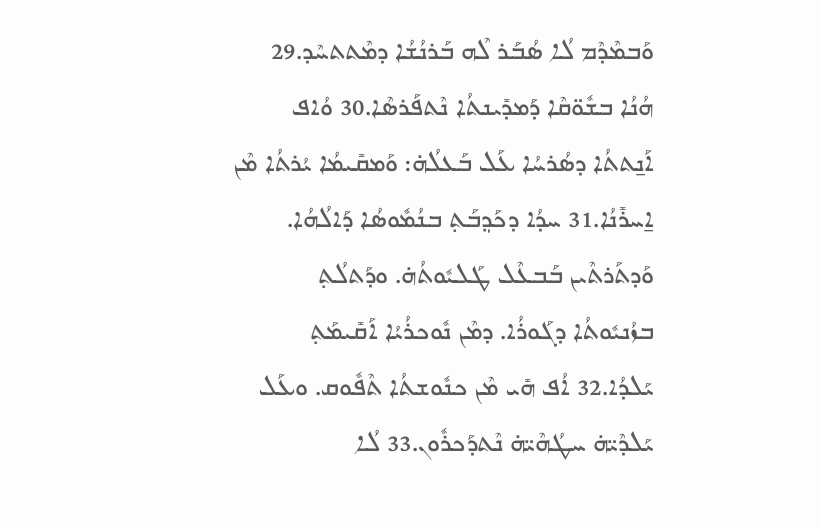ܘܰܒܡܶܕܶܡ ܠܳܐ ܣܳܒܰܪ ܠܶܗ ܒܰܪܢܳܫܳܐ ܕܡܶܬܬܚܶܕ.29 ܗܳܢܳܐ ܒܫܽܘ̈ܩܶܐ ܕܰܡܕܺܝܢܬܳܐ ܢܶܬܦܰܪܣܶܐ.30 ܘܳܐܦ ܐܰܢ̱ܬܬܳܐ ܕܣܳܪܚܳܐ ܥܰܠ ܒܰܥܠܳܗ̇: ܘܰܡܩܺܝܡܳܐ ܝܳܪܬܳܐ ܡܶܢ ܐ̱ܚܪܺܢܳܐ.31 ܚܕܳܐ ܕܟܰܕ݂ܒܰܬ݂ ܒܢܳܡܽܘܣܳܐ ܕܰܐܠܳܗܳܐ. ܘܰܕܬܰܪܬܶܝܢ ܒܰܒܥܶܠ ܛܰܠܝܽܘܬܳܗ̇. ܘܕܰܬܠܳܬ݂ ܒܙܳܢܝܽܘܬܳܐ ܕܓܰܘܪܳܐ. ܕܡܶܢ ܢܽܘܟܪܳܝܳܐ ܐܰܩܺܝܡܰܬ݂ ܝܰܠܕܳܐ.32 ܐܳܦ ܗܺܝ ܡܶܢ ܟܢܽܘܫܬܳܐ ܬܶܦܽܘܩ. ܘܥܰܠ ܝܰܠܕܶܝ̈ܗ̇ ܚܛܳܗܶܝ̈ܗ̇ ܢܶܬܕܰܟܪܽܘܢ.33 ܠܳܐ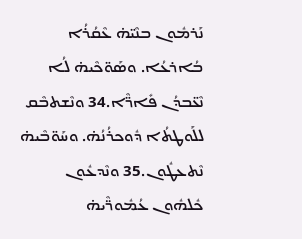ܢܰܪܡܽܘܢ ܒܢܶܝ̈ܗ̇ ܥܶܩܳܪܳܐ ܒܳܐܪܥܳܐ. ܘܣܰܘ̈ܟܶܝܗ̇ ܠܳܐ ܢܶܥ̈ܒܕܳܢ ܦܺܐܖ̈ܶܐ.34 ܘܢܶܫܬܒܶܩ ܠܠܰܘܛܬܳܐ ܕܽܘܟܪܳܢܳܗ̇. ܘܚܰܘ̈ܒܶܝܗ̇ ܢܶܬܥܛܽܘܢ.35 ܘܢܶܕܥܽܘܢ ܟܽܠܗܽܘܢ ܥܳܡܽܘܪ̈ܶܝܗ̇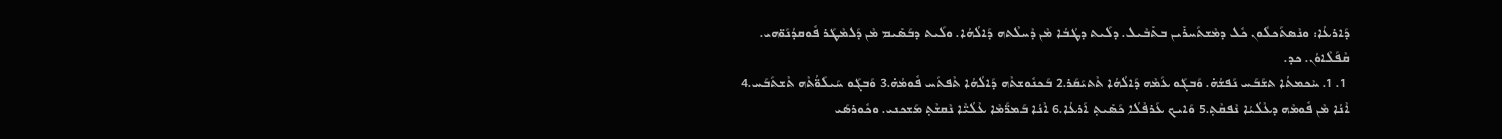ܕܰܐܪܥܳܐ: ܘܢܶܣܬܰܟܠܽܘܢ ܟܽܠ ܕܡܶܫܬܰܚܪܺܝܢ ܒܬܺܒܶܝܠ. ܕܠܰܝܬ ܕܛܳܒܳܐ ܡܶܢ ܕܶܚܠܶܬܗ ܕܰܐܠܳܗܳܐ. ܘܠܰܝܬ ܕܒܰܣܺܝܡ ܡܶܢ ܕܰܠܡܶܛܰܪ ܦܽܘܩܕܳܢܰܘ̈ܗܝ.
ܩܶܦܰܠܶܐܘܳܢ. ܟܕ.
 1. 1. ܚܶܟܡܬܳܐ ܬܫܰܒܰܚ ܢܰܦܫܳܗ̇. ܘܰܒܓܰܘ ܥܰܡܶܗ ܕܰܐܠܳܗܳܐ ܬܶܬܝܰܩܰܪ.2 ܒܰܟܢܽܘܫܬܶܗ ܕܰܐܠܳܗܳܐ ܬܶܦܬܰܚ ܦܽܘܡܳܗ̇.3 ܘܰܒܓܰܘ ܚܰܝܠܰܘ̈ܳܬܶܗ ܬܶܫܬܰܒܰܚ.4 ܐܶܢܳܐ ܡܶܢ ܦܽܘܡܶܗ ܕܥܶܠܳܝܳܐ ܢܶܦܩܶܬ݂.5 ܘܰܐܝܟ ܥܰܪܦܶܠܳܐ ܟܰܣܺܝܬ݂ ܐܰܪܥܳܐ.6 ܐܶܢܳܐ ܒܰܡܖ̈ܰܡܶܐ ܥܶܠܳܝ̈ܶܐ ܢܶܩܫܶܬ݂ ܡܰܫܟܢܝ. ܘܟܽܘܪܣܰܝ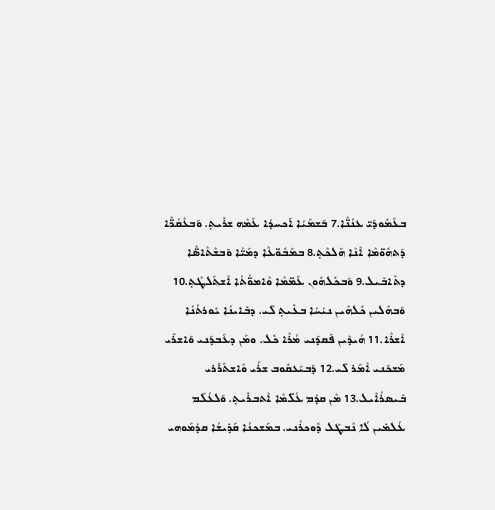ܒܥܰܡܽܘܕܰܝ̈ ܥܢܳܢ̈ܶܐ.7 ܒܰܫܡܰܝܳܐ ܐܰܟܚܕܳܐ ܥܰܡܶܗ ܫܪܺܝܬ݂. ܘܰܒܥܶܩܳܖ̈ܶܐ ܕܰܬܗܽܘ̈ܡܶܐ ܐܶܢܶܐ ܗܰܠܟܶܬ݂.8 ܒܡܰܒܽܘ̈ܥܶܐ ܕܡܰܝ̈ܳܐ ܘܰܒܫܶܬܶܐܣ̈ܶܐ ܕܬܺܐܒܺܝܠ.9 ܘܰܒܟܽܠܗܽܘܢ ܥܰܡ̈ܡܶܐ ܘܶܐܡܘ̈ܳܬܳܐ ܐܶܫܬܰܠܛܶܬ݂.10 ܘܰܒܗܶܠܝܢ ܟܽܠܗܶܝܢ ܢܝܳܚܳܐ ܒܥܺܝܬ݂ ܠܺܝ. ܕܒܺܐܝܢܳܐ ܝܽܘܪܬܳܢܳܐ ܐܶܫܪܶܐ.11 ܗܳܝܕܶܝܢ ܦܰܩܕܰܢܝ ܡܳܪܶܐ ܟܽܠ. ܘܡܰܢ ܕܥܰܒܕܰܢܝ ܘܰܐܫܪܺܝ ܡܰܫܟܰܢܝ ܐܶܡܰܪ ܠܺܝ.12 ܕܰܒܝܰܥܩܽܘܒ ܫܪܳܝ ܘܶܐܫܬܰܪܰܪܝ ܒܺܝܣܪܳܐܶܝܠ.13 ܡܶܢ ܩܕܳܡ ܥܳܠ̈ܡܶܐ ܐܶܬܒܪܺܝܬ݂. ܘܰܠܥܳܠܰܡ ܥܳܠܡܺܝܢ ܠܳܐ ܢܶܒܛܰܠ ܕܽܘܟܪܳܢܝ. ܒܡܰܫܟܢܳܐ ܩܰܕܺܝܫܳܐ ܩܕܳܡܰܘܗܝ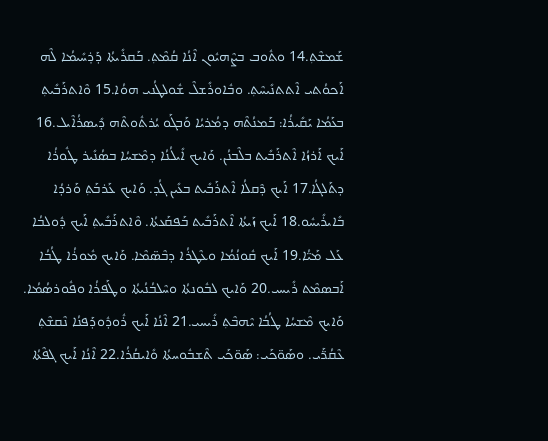ܫܰܡܫܶܬ݂.14 ܘܬܽܘܒ ܒܨܶܗܝܽܘܢ ܐܶܢܳܐ ܩܳܡܶܬ݂. ܒܰܩܪܺܝܬܳܐ ܕܰܪ̣ܚܺܝܡܳܐ ܠܶܗ ܐܰܟܘܳܬܝ ܐܶܬܬܢܺܝܚܶܬ݂. ܘܒܽܐܘܪܺܫܠܶ ܫܽܘܠܛܳܢܝ ܗܘܳܐ.15 ܘܶܐܬܪܰܒܺܝܬ݂ ܒܥܰܡܳܐ ܝܰܩܺܝܪܳܐ: ܒܰܡܢܳܬܶܗ ܕܡܳܪܝܳܐ ܘܰܒܓܰܘ ܝܳܪܬܽܘܬܶܗ ܕܺܝܣܪܳܐܶܝܠ.16 ܐܰܝܟ ܐܰܪܙܳܐ ܐܶܬܪܰܒܺܝܬ ܒܠܶܒܢܳܢ. ܘܰܐܝܟ ܐܺܝܠܳܢܳܐ ܕܡܶܫܚܳܐ ܒܣܳܢܺܝܪ ܛܽܘܪܳܐ ܕܬܰܠܓܳܐ.17 ܐܰܝܟ ܕܶܩܠܳܐ ܐܶܬܪܰܒܺܝܬ ܒܥܺܝܢ ܓܳܕ. ܘܰܐܝܟ ܥܰܪܒܰܬ݂ ܘܰܪܕܳܐ ܒܺܐܝܪܺܝܚܽܘ.18 ܐܰܝܟ ܙܰܝܬܳܐ ܐܶܬܪܰܒܺܝܬ ܒܰܦܩܰܥܬܳܐ. ܘܶܐܬܪܰܒܺܝܬ݂ ܐܰܝܟ ܕܽܘܠܒܳܐ ܥܰܠ ܡܰܝ̈ܳܐ.19 ܐܰܝܟ ܩܽܘܢܳܡܳܐ ܘܥܶܛܪܳܐ ܕܒܶܣ̈ܡܶܐ. ܘܰܐܝܟ ܡܽܘܪܳܐ ܛܳܒܳܐ ܐܰܒܣܡܶܬ ܪܺܝܚܝ.20 ܘܰܐܝܟ ܠܒܽܘܢܬܳܐ ܘܚܶܠܒܳܢܳܝܬܳܐ ܘܛܰܦܪܳܐ ܘܦܽܘܪܣܳܡܳܐ. ܘܰܐܝܟ ܡܶܫܚܳܐ ܛܳܒܳܐ ܝܶܗܒܶܬ݂ ܪܺܝܚܝ.21 ܐܶܢܳܐ ܐܰܝܟ ܪܽܘܕܽܘܕܰܦܢܳܐ ܢܶܩܫܶܬ݂ ܥܶܩܳܖ̈ܰܝ. ܘܣܰܘ̈ܟܰܝ: ܣܰܘ̈ܟܰܝ ܬܶܫܒܽܘܚܬܳܐ ܘܺܐܝܩܳܪܳܐ.22 ܐܶܢܳܐ ܐܰܝܟ ܓܦܶܬܳܐ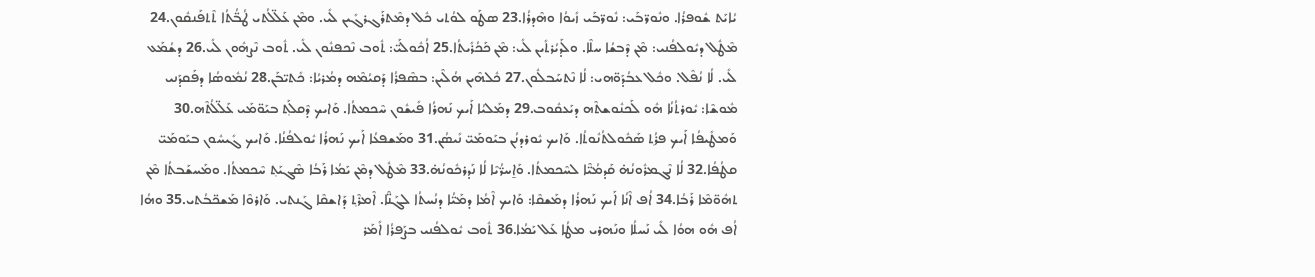ܝܳܐܝܰܬ ܫܽܘܦܪܳܐ. ܘܢܽܘܪ̈ܒܰܝ: ܢܽܘܪ̈ܒܰܝ ܙܺܝܘܳܐ ܘܗܶܕܪܳܐ.23 ܣܛܰܘ ܠܘܳܬܝ ܟܽܠ ܕܡܶܬܪܰܓܪܓܺܝܢ ܠܺܝ. ܘܡܶܢ ܥܰܠ̈ܠܳܬܝ ܛܳܒ̈ܳܬܳܐ ܬܶܬܦܰܢܩܽܘܢ.24 ܡܶܛܽܠ ܕܝܽܘܠܦܳܢܝ: ܡܶܢ ܕܶܒܫܳܐ ܚܠܶܐ. ܘܠܰܕܝܳܪܬܺܝܢ ܠܺܝ: ܡܶܢ ܟܰܟܳܪܺܝܬܳܐ.25 ܐܳܟܽܘܠܰܝ̈: ܬܽܘܒ ܢܶܟܦܢܽܘܢ ܠܺܝ. ܬܽܘܒ ܢܶܨܗܽܘܢ ܠܺܝ.26 ܕܫܳܡܰܥ ܠܺܝ. ܠܳܐ ܢܳܦܶܠ. ܘܟܽܠ ܥܒܳܕܰܘ̈ܗܝ: ܠܳܐ ܢܶܬܚܰܒܠܽܘܢ.27 ܟܽܠܗܶܝܢ ܗܳܠܶܝܢ: ܒܣܶܦܪܳܐ ܕܰܩܝܳܡܶܗ ܕܡܳܪܝܳܐ: ܟܺܬܝ̈ܒܰܢ.28 ܢܳܡܽܘܣܳܐ ܕܦܰܩܕܰܢܝ ܡܽܘܫܶܐ: ܝܽܘܪܬܳܢܳܐ ܗܽܘ ܠܰܟܢܽܘܫܬܶܗ ܕܝܰܥܩܽܘܒ.29 ܕܡܰܠܝܳܐ ܐܰܝܟ ܢܰܗܪܳܐ ܦܺܝܫܽܘܢ ܚܶܟܡܬܳܐ. ܘܰܐܝܟ ܕܶܩܠܰܬ݂ ܒܝܰܘ̈ܡܰܝ ܥܰܠ̈ܠܳܬܶܗ.30 ܘܰܡܛܺܝܦܳܐ ܐܰܝܟ ܦܪܳܬ݂ ܣܰܟܽܘܠܬܳܢܽܘܬܳܐ. ܘܰܐܝܟ ܝܽܘܪܕܢܳܢ ܒܝܰܘܡܰܝ̈ ܢܺܝܣܳܢ.31 ܘܡܰܫܦܥܳܐ ܐܰܝܟ ܢܰܗܪܳܐ ܝܽܘܠܦܳܢܳܐ. ܘܰܐܝܟ ܓܺܝܚܽܘܢ ܒܝܰܘܡܰܝ̈ ܩܛܳܦܳܐ.32 ܠܳܐ ܢܶܓܡܪܽܘܢܳܗ̇ ܩܰܕܡܳܝ̈ܶܐ ܠܚܶܟܡܬܳܐ. ܘܰܐ̱ܚܪ̈ܳܝܶܐ ܠܳܐ ܢܰܕܪܟܽܘܢܳܗ̇.33 ܡܶܛܽܠ ܕܡܶܢ ܝܰܡܳܐ ܪܰܒܳܐ ܣܶܓܝܰܬ݂ ܚܶܟܡܬܳܐ. ܘܡܰܚܫܰܒܬܳܐ ܡܶܢ ܬܗܽܘ̈ܡܶܐ ܪܰܒܳܐ.34 ܐܳܦ ܐܶܢܳܐ ܐܰܝܟ ܢܰܗܪܳܐ ܕܡܰܫܩܶܐ: ܘܰܐܝܟ ܐܶܡܳܐ ܕܡܰܝ̈ܳܐ ܕܢܳܚܬܳܐ ܠܓܰܢ̈ܶܐ. ܐܶܡܪܶܬ݂ ܕܰܐܫܩܶܐ ܓܰܢܬܝ. ܘܰܐܪܘܶܐ ܡܰܫܟ̈ܒܳܬܝ.35 ܘܗܳܐ ܐܳܦ ܗܽܘ ܗܘܳܐ ܠܺܝ ܢܰܚܠܳܐ ܘܢܰܗܪܝ ܡܛܳܐ ܥܰܠ ܝܰܡܳܐ.36 ܬܽܘܒ ܝܽܘܠܦܳܢܝ ܒܨܰܦܪܳܐ ܐܺܡܰܪ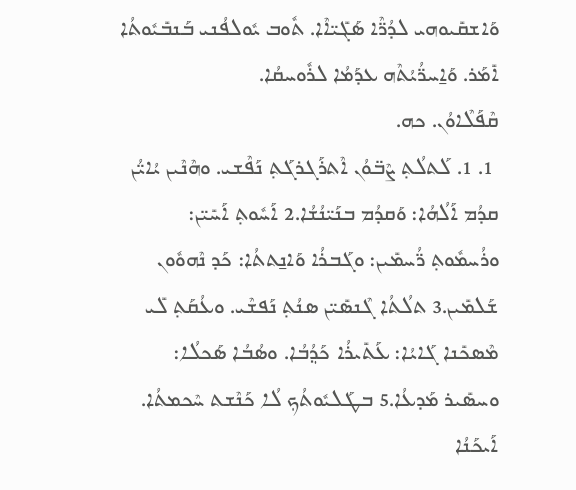ܘܰܐܫܩܺܝܘܗܝ ܠܕܳܖ̈ܶܐ ܣܰܓܺܝ̈ܐܶܐ. ܬܽܘܒ ܝܽܘܠܦܳܢܝ ܒܰܢܒܺܝܽܘܬܳܐ ܐܺܡܰܪ. ܘܰܐ̱ܚܪ̈ܳܝܳܬܶܗ ܥܕܰܡܳܐ ܠܪܽܘܚܩܳܐ.
ܩܶܦܰܠܶܐܘܳܢ. ܟܗ.
 1. 1. ܠܰܬܠܳܬ݂ ܨܶܒ̈ܘܳܢ ܐܶܬܪܰܓܪܓܰܬ݂ ܢܰܦܶܫܝ. ܘܗܶܢܶܝܢ ܝܳܐܝ̈ܳܢ ܩܕܳܡ ܐܰܠܳܗܳܐ: ܘܰܩܕܳܡ ܒܢܰܝ̈ܢܳܫܳܐ.2 ܐܰܚܽܘܬ݂ ܐܰܚܺܝ̈ܢ: ܘܪܳܚܡܽܘܬ݂ ܪ̈ܳܚܡܺܝܢ: ܘܓܰܒܪܳܐ ܘܰܐܢ̱ܬܬܳܐ: ܟܰܕ ܢܶܗܘܽܘܢ ܫܰܠܡܺܝܢ.3 ܬܠܳܬܳܐ ܓܶܢܣܺܝ̈ܢ ܣܢܳܬ݂ ܢܰܦܫܶܝ. ܘܥܳܩܰܬ݂ ܠܺܝ ܡܶܣܟܺܢܐ ܓܰܐܝܳܐ: ܥܰܬܺܝܪܳܐ ܟܰܕ݂ܳܒܳܐ. ܘܣܳܒܳܐ ܣܰܟܠܳܐ: ܘܚܣܺܝܪ ܡܰܕܥܳܐ.5 ܒܛܰܠܝܽܘܬܳܟ݂ ܠܳܐ ܟܰܢܶܫܬ ܚܶܟܡܬܳܐ. ܐܰܝܟܰܢܳܐ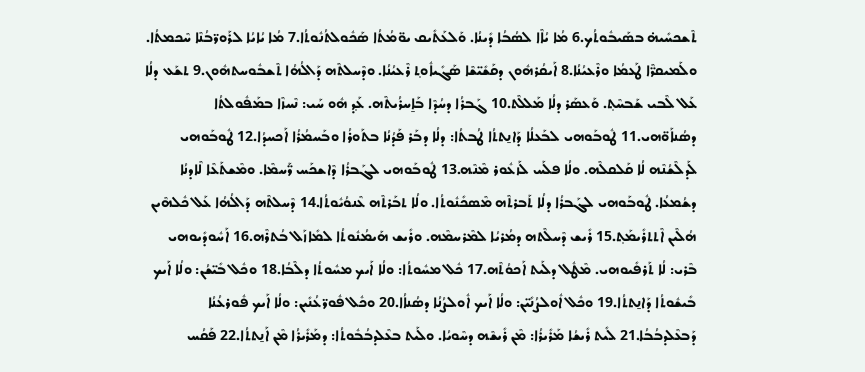ܬܶܫܟܚܺܝܗ̇ ܒܣܰܝܒܽܘܬܳܟ.6 ܡܳܐ ܝܳܐܶܐ ܠܣܳܒܳܐ ܕܺܝܢܳܐ. ܘܰܠܥܰܬܺܝܩ ܝܘ̈ܡܳܬܳܐ ܣܰܟܽܘܠܬܳܢܽܘܬܳܐ.7 ܡܳܐ ܝܳܐܝܳܐ ܠܪܰܘܪ̈ܒܳܢܶܐ ܚܶܟܡܬܳܐ. ܘܠܰܡܝܩܖ̈ܶܐ ܛܰܥܡܳܐ ܘܪܶܥܝܳܢܳܐ.8 ܐܰܝܩܳܪܗܽܘܢ ܕܩܰܫܺܝ̈ܫܶܐ ܣܰܓܺܝܐܽܘܬ݂ ܪܶܥܝܳܢܳܐ. ܘܕܶܚܠܬܶܗ ܕܰܐܠܳܗܳܐ ܬܶܫܒܽܘܚܬܗܽܘܢ.9 ܬܫܰܥ ܕܠܳܐ ܥܰܠ ܠܶܒܝ ܫܰܒܚܶܬ݂. ܘܰܥܣܰܪ ܕܠܳܐ ܡܰܠܠܶܬ.10 ܓܰܒܪܳܐ ܕܚܳܕܶܐ ܒܰܐ̱ܚܪܳܝܬܶܗ. ܥܰܕ݂ ܗܽܘ ܚܰܝ: ܢܶܚܙܶܐ ܒܡܰܦܽܘܠܬܳܐ ܕܣܳܢܐܰܘ̈ܗܝ.11 ܛܽܘܒܰܘܗܝ ܠܒܰܥܠܳܐ ܕܰܐܢ̱ܬܬܳܐ ܛܳܒܬܳܐ: ܕܠܳܐ ܕܒܰܪ ܦܰܕܳܢܳܐ ܒܬܰܘܪܳܐ ܘܒܰܚܡܳܪܳܐ ܐܰܟܚܕܳܐ.12 ܛܽܘܒܰܘܗܝ ܠܰܕܠܶܫܳܢܶܗ ܠܳܐ ܩܰܠܩܠܶܗ. ܘܠܳܐ ܦܠܰܚ ܠܰܙܥܽܘܪ ܡܶܢܶܗ.13 ܛܽܘܒܰܘܗܝ ܠܓܰܒܪܳܐ ܕܶܐܫܟܰܚ ܖ̈ܰܚܡܶܐ. ܘܡܶܫܬܰܥܶܐ ܠܶܐܕܢܳܐ ܕܫܳܡܥܳܐ. ܛܽܘܒܰܘܗܝ ܠܓܰܒܪܳܐ ܕܠܳܐ ܬܰܒܪܬܶܗ ܡܶܣܟܺܢܽܘܬܳܐ. ܘܠܳܐ ܬܒܰܪܬܶܗ ܥܶܢܘܳܝܽܘܬܳܐ.14 ܕܶܚܠܬܶܗ ܕܰܐܠܳܗܳܐ ܥܰܠ ܟܽܠܗܶܝܢ ܗܳܠܶܝܢ ܐܶܬܬܪܺܝܡܰܬ݂.15 ܪܺܝܫ ܕܶܚܠܶܬܗ ܕܡܳܪܝܳܐ ܠܡܶܪܚܡܶܗ. ܘܪܺܝܫ ܗܰܝܡܳܢܽܘܬܳܐ ܠܡܺܐܙܰܠ ܒܳܬܪܶܗ.16 ܐܰܚܽܘܕܺܝܘܗܝ ܒܶܪܝ: ܠܳܐ ܬܰܪܦܺܝܘܗܝ. ܡܶܛܽܠ ܕܠܰܝܬ ܐܰܟܘܳܬܶܗ.17 ܟܽܠ ܡܚܽܘܬܳܐ: ܘܠܳܐ ܐܰܝܟ ܡܚܽܘܬܳܐ ܕܠܶܒܳܐ.18 ܘܟܽܠ ܒܺܝ̈ܫܳܢ: ܘܠܳܐ ܐܰܝܟ ܒܺܝܫܽܘܬܳܐ ܕܰܐܢ̱ܬܬܳܐ.19 ܘܟܽܠ ܐܽܘܠܨܳܢܺܝ̈ܢ: ܘܠܳܐ ܐܰܝܟ ܐܽܘܠܨܳܢܳܐ ܕܣܳܢܐܳܐ.20 ܘܟܽܠ ܦܽܘܪ̈ܥܳܢܺܝܢ: ܘܠܳܐ ܐܰܝܟ ܦܽܘܪܥܳܢܳܐ ܕܰܒܥܶܠܕܒܳܒܳܐ.21 ܠܺܝܬ ܪܺܝܫܳܐ ܡܰܪܺܝܪܳܐ: ܡܶܢ ܪܺܝܫܶܗ ܕܚܶܘܝܳܐ. ܘܠܰܝܬ ܒܥܶܠܕܒܳܒܽܘܬܳܐ: ܕܡܰܪܺܝܪܳܐ ܡܶܢ ܐܰܢ̱ܬܬܳܐ.22 ܦܰܩܳܚ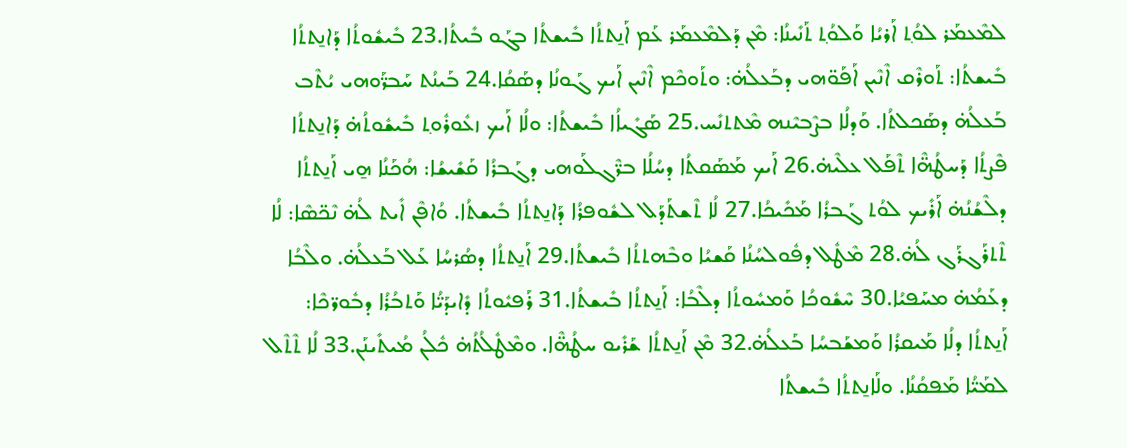ܠܡܶܥܡܰܪ ܠܘܳܬ݂ ܐܰܪܝܳܐ ܘܰܠܘܳܬ݂ ܬܰܢܺܝܢܳܐ: ܡܶܢ ܕܰܠܡܶܥܡܰܪ ܥܰܡ ܐܰܢ̱ܬܬܳܐ ܒܺܝܫܬܳܐ ܒܓܰܘ ܒܺܝܬܳܐ.23 ܒܺܝܫܽܘܬܳܐ ܕܰܐܢ̱ܬܬܳܐ ܒܺܝܫܬܳܐ: ܬܰܘܪܶܩ ܐܶܢܶܝܢ ܐܰܦܰܘ̈ܗܝ ܕܒܰܥܠܳܗ̇: ܘܬܰܘܟܶܡ ܐܶܢܶܝܢ ܐܰܝܟ ܓܰܘܢܳܐ ܕܣܰܩܳܐ.24 ܒܰܝܢܳܬ ܚܰܒܖ̈ܰܘܗܝ ܝܳܬܶܒ ܒܰܥܠܳܗ̇ ܕܣܰܟܠܬܳܐ. ܘܰܕܠܳܐ ܒܨܶܒܝܶܢܗ ܡܶܬܬܢܺܚ.25 ܣܰܓܺܝܐܳܐ ܒܺܝܫܬܳܐ: ܘܠܳܐ ܐܰܝܟ ܙܥܽܘܪܽܘܬ݂ ܒܺܝܫܽܘܬܳܗ̇ ܕܰܐܢ̱ܬܬܳܐ ܦܶܨܬܳܐ ܕܰܚܛܳܗ̈ܶܐ ܬܶܦܰܠ ܥܠܶܝܗ̇.26 ܐܰܝܟ ܡܰܣܰܩܬܳܐ ܕܚܳܠܳܐ ܒܪ̈ܶܓܠܰܘܗܝ ܕܓܰܒܪܳܐ ܩܰܫܺܝܫܳܐ: ܗܳܟܰܢܳܐ ܗ̱ܝ ܐܰܢ̱ܬܬܳܐ ܕܠܶܫܳܢܳܗ̇ ܐܰܪܺܝܟ ܠܘܳܬ ܓܰܒܪܳܐ ܡܰܟܺܝܟܳܐ.27 ܠܳܐ ܬܶܫܬܰܕܰܠ ܠܫܽܘܦܪܳܐ ܕܰܐܢ̱ܬܬܳܐ ܒܺܝܫܬܳܐ. ܘܳܐܦܶܢ ܐܺܝܬ ܠܳܗ̇ ܢܶܟ̈ܣܶܐ: ܠܳܐ ܬܶܬܪܰܓܪܰܓ ܠܳܗ̇.28 ܡܶܛܽܠ ܕܦܽܘܠܚܳܢܳܐ ܩܰܫܝܳܐ ܘܒܶܗܬܬܳܐ ܒܺܝܫܬܳܐ.29 ܐܰܢ̱ܬܬܳܐ ܕܣܳܪܚܳܐ ܥܰܠ ܒܰܥܠܳܗ̇. ܘܠܶܒܳܐ ܕܥܰܡܳܗ̇ ܡܚܰܦܝܳܐ.30 ܚܶܫܽܘܟܳܐ ܘܰܡܚܽܘܬܳܐ ܕܠܶܒܳܐ: ܐܰܢ̱ܬܬܳܐ ܒܺܝܫܬܳܐ.31 ܪܰܦܝܽܘܬܳܐ ܕܺܐܝܕܰܝ̈ܳܐ ܘܰܬܒܳܪܳܐ ܕܒܽܘܪ̈ܟܶܐ: ܐܰܢ̱ܬܬܳܐ ܕܠܳܐ ܡܰܝܩܪܳܐ ܘܰܡܫܰܒܚܳܐ ܒܰܥܠܳܗ̇.32 ܡܶܢ ܐܰܢ̱ܬܬܳܐ ܫܰܪܺܝܘ ܚܛܳܗ̈ܶܐ. ܘܡܶܛܽܠܳܬܳܗ̇ ܟܽܠܳܢ ܡܳܝܬܺܝܢܰܢ.33 ܠܳܐ ܬܶܬܶܠ ܠܡܰܝ̈ܳܐ ܡܰܦܩܳܢܳܐ. ܘܠܰܐܢ̱ܬܬܳܐ ܒܺܝܫܬܳܐ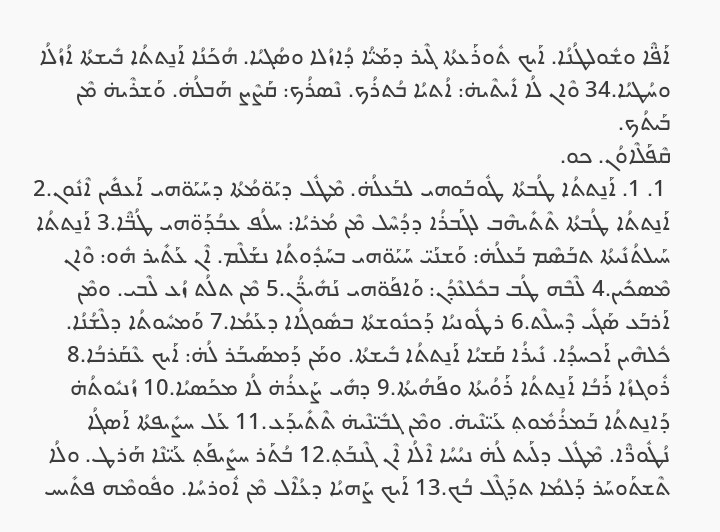ܐܰܦ̈ܶܐ ܘܫܽܘܠܛܳܢܳܐ. ܐܰܝܟ ܬܽܘܪܰܥܬܳܐ ܓܶܝܪ ܕܡܰܝ̈ܳܐ ܕܳܐܙܳܠܐ ܘܣܳܓܝܳܐ. ܗܳܟܰܢܳܐ ܐܰܢ̱ܬܬܳܐ ܒܺܝܫܬܳܐ ܐܳܙܳܠܳܐ ܘܚܳܛܝܳܐ.34 ܘܶܐܢ ܠܳܐ ܐܺܝܬܶܝܗ̇: ܐܳܬܝܳܐ ܒܳܬܪܳܟ. ܢܶܣܪܳܟ: ܩܰܨܶܨ ܗܰܒܠܳܗ̇. ܘܰܫܪܶܝܗ̇ ܡܶܢ ܒܰܝܬܳܟ.
ܩܶܦܰܠܶܐܘܳܢ. ܟܘ.
 1. 1. ܐܰܢ̱ܬܬܳܐ ܛܳܒܬܳܐ ܛܽܘܒܰܘܗܝ ܠܒܰܥܠܳܗ̇. ܡܶܛܽܠ ܕܝܰܘ̈ܡܳܬܳܐ ܕܚܰܝܰܘ̈ܗܝ ܐܰܥܦܺܝܢ ܐܶܢܽܘܢ.2 ܐܰܢ̱ܬܬܳܐ ܛܳܒܬܳܐ ܬܶܬܺܝܗܶܒ ܠܓܰܒܪܳܐ ܕܕܳܚܶܠ ܡܶܢ ܡܳܪܝܳܐ: ܚܠܳܦ ܥܒܳܕܰܘ̈ܗܝ ܛܳܒ̈ܶܐ.3 ܐܰܢ̱ܬܬܳܐ ܚܰܝܠܬܳܢܺܝܬܳܐ ܬܒܰܣܶܡ ܒܰܥܠܳܗ̇: ܘܰܫܢܰܝ̈ ܚܰܝܰܘ̈ܗܝ ܒܚܰܕܽܘܬܳܐ ܢܫܰܠܶܡ. ܐܶܢ ܥܰܬܺܝܪ ܗܽܘ: ܘܶܐܢ ܡܶܣܟܺܝܢ.4 ܠܶܒܶܗ ܛܳܒ ܒܟܽܠܥܶܕܳܢ: ܘܰܐܦܰܘ̈ܗܝ ܢܰܗܺܝܪ̈ܳܢ.5 ܡܶܢ ܬܠܳܬ ܙܳܥ ܠܶܒܝ. ܘܡܶܢ ܐܰܪܒܰܥ ܣܰܓܺܝ ܕܶܚܠܶܬ.6 ܪܛܽܘܢܝܳܐ ܕܰܟܢܽܘܫܬܳܐ ܒܣܽܘܓܳܐܐ ܕܥܰܡܳܐ.7 ܘܰܡܚܽܘܬܳܐ ܕܠܶܫܳܢܳܐ. ܟܽܠܗܶܝܢ ܐܰܟܚܕܳܐ. ܢܺܝܪܳܐ ܩܰܫܝܳܐ ܐܰܢ̱ܬܬܳܐ ܒܺܝܫܬܳܐ. ܘܡܰܢ ܕܰܡܣܰܝܒܰܪ ܠܳܗ̇: ܐܰܝܟ ܥܶܩܰܪܒܳܐ.8 ܪܽܘܓܙܳܐ ܪܰܒܳܐ ܐܰܢ̱ܬܬܳܐ ܪܰܘܳܝܬܳܐ ܘܦܰܗܳܝܬܳܐ.9 ܕܗܺܝ ܨܰܥܪܳܗ̇ ܠܳܐ ܡܟܰܣܝܳܐ.10 ܙܳܢܝܽܘܬܳܗ̇ ܕܰܐܢ̱ܬܬܳܐ ܒܰܡܪܳܡܽܘܬ݂ ܥܰܝ̈ܢܶܝܗ̇. ܘܡܶܢ ܓܒܺܝ̈ܢܶܝܗ̇ ܬܶܬܺܝܕܰܥ.11 ܥܰܠ ܚܨܺܝܦܬܳܐ ܐܰܣܓܳܐ ܢܳܛܽܘܖ̈ܶܐ. ܡܶܛܽܠ ܕܠܰܝܬ ܠܳܗ̇ ܢܝܳܚܳܐ ܐܶܠܳܐ ܐܶܢ ܓܶܢܒܰܬ݂.12 ܒܳܬܰܪ ܚܨܺܝܦܰܬ݂ ܥܰܝ̈ܢܶܐ ܗܰܪܛ. ܘܠܳܐ ܬܶܫܬܰܘܚܰܪ ܕܰܠܡܳܐ ܬܕܰܓܶܠ ܒܳܟ.13 ܐܰܝܟ ܨܰܗܝܳܐ ܕܥܳܐܶܠ ܡܶܢ ܐܽܘܪܚܳܐ. ܘܦܽܘܡܶܗ ܦܬܺܝܚ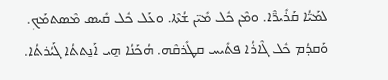ܠܡܰܝ̈ܳܐ ܩܰܪܺܝܖ̈ܶܐ. ܘܡܶܢ ܟܽܠ ܡܺܝ̈ܢ ܫܳܬܶܐ. ܘܥܰܠ ܟܽܠ ܩܺܝܣ ܡܶܣܬܡܰܟ݂. ܘܰܩܕܳܡ ܟܽܠ ܓܶܐܪܳܐ ܦܬܺܝܚ ܩܛܺܪܩܶܗ. ܗܳܟܰܢܳܐ ܗ̱ܝ ܐܰܢ̱ܬܬܳܐ ܓܰܝܳܪܬܳܐ.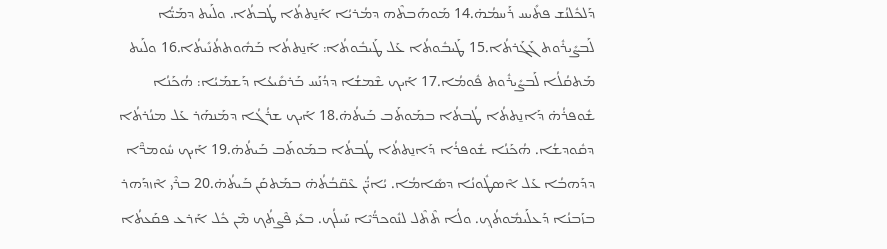ܕܰܠܟܽܠܢܳܫ ܦܬܺܝܚ ܪܰܚܡܳܗ̇.14 ܡܰܘܗܰܒܬܶܗ ܕܡܳܪܝܳܐ ܐܰܢ̱ܬܬܳܐ ܛܳܒܬܳܐ. ܘܠܰܝܬ ܕܡܰܝ̈ܳܐ ܠܰܒܨܺܝܪܽܘܬ ܓܰܓܰܪܬܳܐ.15 ܛܰܝܒܽܘܬܳܐ ܥܰܠ ܛܰܝܒܽܘܬܳܐ: ܐܰܢ̱ܬܬܳܐ ܒܰܗܽܘܬܬܳܢܺܝܬܳܐ.16 ܘܠܰܝܬ ܡܰܬܩܳܠܳܐ ܠܰܒܨܺܝܪܽܘܬ ܦܽܘܡܳܐ.17 ܐܰܝܟ ܫܶܡܫܳܐ ܕܕܳܢܰܚ ܒܰܪܩܺܝܥܳܐ ܕܰܫܡܰܝܳܐ: ܗܳܟܰܢܳܐ ܫܽܘܦܪܳܗ̇ ܕܰܐܢ̱ܬܬܳܐ ܛܳܒܬܳܐ ܒܡܰܘܬܰܒ ܒܰܝܬܳܗ̇.18 ܐܰܝܟ ܫܪܳܓܳܐ ܕܡܰܢܗܰܪ ܥܰܠ ܡܢܳܪܬܳܐ ܕܩܽܘܕܫܳܐ. ܗܳܟܰܢܳܐ ܫܽܘܦܪܳܐ ܕܰܐܢ̱ܬܬܳܐ ܛܳܒܬܳܐ ܒܡܰܘܬܰܒ ܒܰܝܬܳܗ̇.19 ܐܰܝܟ ܚܽܘܡܖ̈ܶܐ ܕܕܰܗܒܳܐ ܥܰܠ ܐܶܣܛܽܘܢܳܐ ܕܣܺܐܡܳܐ. ܝܳܐܝ̈ܳܢ ܥܶܩ̈ܒܳܬܳܗ̇ ܒܡܰܬܩܰܢ ܒܰܝܬܳܗ̇.20 ܒܪܶܝ ܐܶܙܕܰܗܪ ܒܙܰܒܢܳܐ ܕܰܥܠܰܝܡܽܘܬܳܟ݂. ܘܠܳܐ ܬܶܬܶܠ ܠܢܽܘܟܪ̈ܳܝܶܐ ܚܰܝܠܳܟ. ܒܥܺܝ ܦܶܨܬܳܟ ܡܶܢ ܟܽܠ ܐܰܪܥ ܦܩܰܥܬܳܐ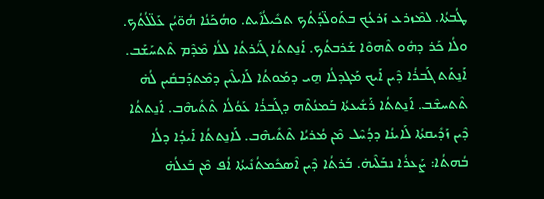ܛܳܒܬܳܐ. ܠܡܶܙܪܥ ܙܰܪܥܳܟ ܒܬܰܘܠ̈ܕܳܬܳܟ ܬܟܺܝܠܳܐܺܝܬ. ܘܗܳܟܰܢܳܐ ܗܳܘ̈ܝܳܢ ܥܰܠ̈ܠܳܬܳܟ. ܘܠܳܐ ܟܰܪ ܕܗܽܘ ܬܶܗܘܶܐ ܫܰܪܒܬܳܟ. ܐܰܢ̱ܬܬܳܐ ܓܰܝܳܪܬܳܐ ܠܠܳܐ ܡܶܕܶܡ ܬܶܬܚܰܫܰܒ. ܐܰܢ̱ܬܰܬ ܓܰܒܪܳܐ ܕܶܝܢ ܐܰܝܟ ܡܰܓܕܠܳܐ ܗ̱ܝ ܕܡܰܘܬܳܐ ܠܰܐܝܠܶܝܢ ܕܡܶܬܕܰܒܩܺܝܢ ܠܳܗ̇ ܬܶܬܚܫܶܒ. ܐܰܢ̱ܬܬܳܐ ܪܰܫܺܝܥܬܳܐ ܒܰܡܢܳܬܶܗ ܕܓܰܒܪܳܐ ܥܰܘܳܠܳܐ ܬܶܬܺܝܗܶܒ. ܐܰܢ̱ܬܬܳܐ ܕܶܝܢ ܙܰܕܺܝܩܬܳܐ ܠܰܐܝܢܳܐ ܕܕܳܚܶܠ ܡܶܢ ܡܳܪܝܳܐ ܬܶܬܺܝܗܶܒ. ܠܰܐܢ̱ܬܬܳܐ ܐܰܝܕܳܐ ܕܠܳܐ ܒܳܗܬܳܐ: ܨܰܥܪܳܐ ܢܒܰܠܶܝܗ̇. ܒܰܪܬܳܐ ܕܶܝܢ ܐܶܣܟܺܡܬܳܢܺܝܬܳܐ ܐܳܦ ܡܶܢ ܒܰܥܠܳܗ̇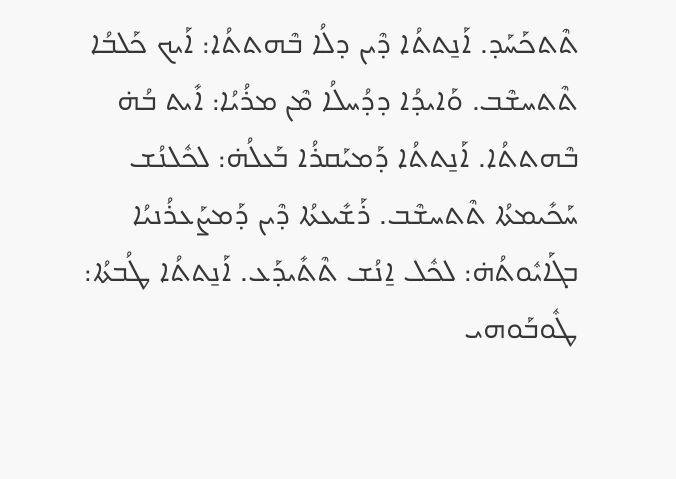ܬܶܬܟܰܚܰܕ. ܐܰܢ̱ܬܬܳܐ ܕܶܝܢ ܕܠܳܐ ܒܶܗܬܬܳܐ: ܐܰܝܟ ܟܰܠܒܳܐ ܬܶܬܚܫܶܒ. ܘܰܐܝܕܳܐ ܕܕܳܚܠܳܐ ܡܶܢ ܡܪܳܝܳܐ: ܐܺܝܬ ܒܳܗ̇ ܒܶܗܬܬܳܐ. ܐܰܢ̱ܬܬܳܐ ܕܰܡܝܰܩܪܳܐ ܒܰܥܠܳܗ̇: ܠܟܽܠܢܳܫ ܚܰܟܺܝܡܬܳܐ ܬܶܬܚܫܶܒ. ܪܰܫܺܝܥܬܳܐ ܕܶܝܢ ܕܰܡܨܰܥܪܳܢܝܳܐ ܒܓܰܐܝܽܘܬܳܗ̇: ܠܟܽܠ ܐ̱ܢܳܫ ܬܶܬܺܝܕܰܥ. ܐܰܢ̱ܬܬܳܐ ܛܳܒܬܳܐ: ܛܽܘܒܰܘܗܝ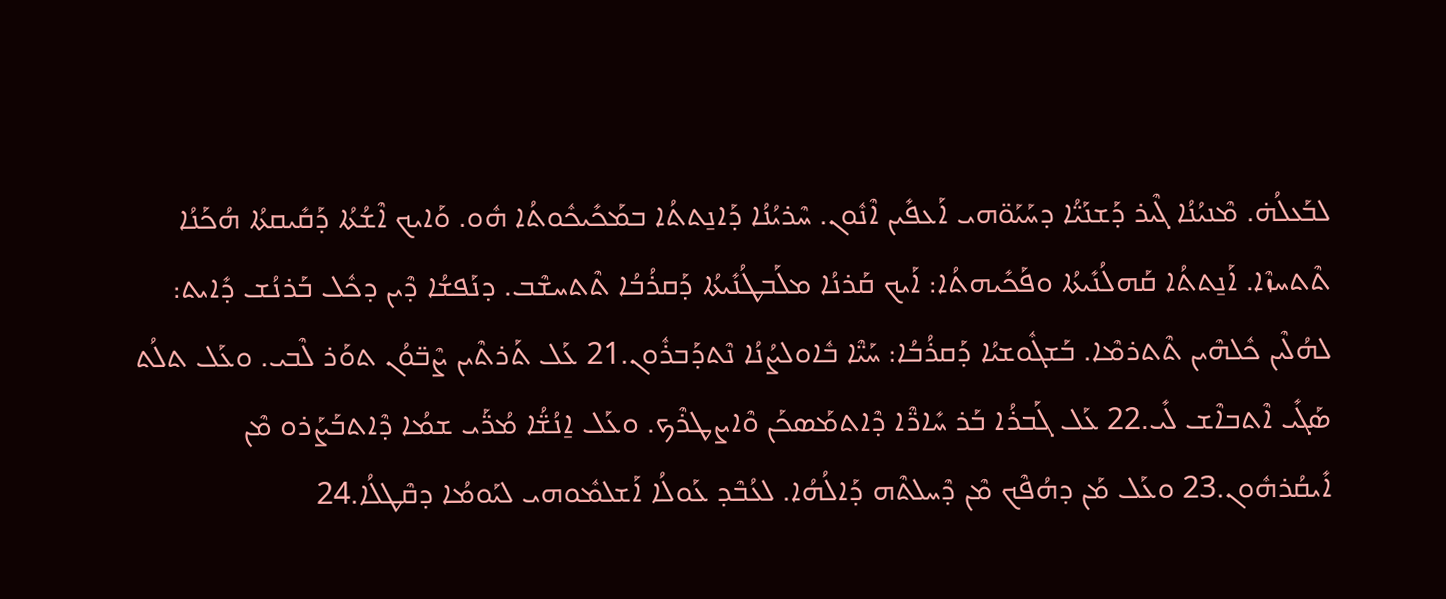ܠܒܰܥܠܳܗ̇. ܡܶܢܝܳܢܳܐ ܓܶܝܪ ܕܰܫܢܰܝ̈ܳܐ ܕܚܰܝܰܘ̈ܗܝ ܐܰܥܦܺܝܢ ܐܶܢܽܘܢ. ܚܶܪܝܳܢܳܐ ܕܰܐܢ̱ܬܬܳܐ ܒܡܰܟܺܝܟܽܘܬܳܐ ܗܽܘ. ܘܰܐܝܟ ܐܶܫܳܬܳܐ ܕܰܩܺܝܩܬܳܐ ܗܳܟܰܢܳܐ ܬܶܬܚܙܶܐ. ܐܰܢ̱ܬܬܳܐ ܩܰܗܠܳܢܺܝܬܳܐ ܘܦܰܟܺܝܗܬܳܐ: ܐܰܝܟ ܩܰܪܢܳܐ ܡܠܰܒܛܳܢܺܝܬܳܐ ܕܰܩܪܳܒܳܐ ܬܶܬܚܫܶܒ. ܕܢܰܦܫܳܐ ܕܶܝܢ ܕܟܽܠ ܒܰܪܢܳܫ ܕܺܐܝܬ: ܠܗܳܠܶܝܢ ܟܽܠܗܶܝܢ ܬܶܬܪܡܶܐ. ܒܰܫܓܽܘܫܝܳܐ ܕܰܩܪܳܒܳܐ: ܚܰܝ̈ܶܐ ܒܽܐܘܠܨܳܢܳܐ ܢܶܬܕܰܒܪܽܘܢ.21 ܥܰܠ ܬܰܪܬܶܝܢ ܨܶܒ̈ܘܳܢ ܬܘܰܪ ܠܶܒܝ. ܘܥܰܠ ܬܠܳܬ ܣܰܓܺܝ ܐܶܬܒܐܶܫ ܠܺܝ.22 ܥܰܠ ܓܰܒܪܳܐ ܒܰܪ ܚܺܐܖ̈ܶܐ ܕܶܐܬܡܰܣܟܰܢ ܘܶܐܨܛܪܶܟ. ܘܥܰܠ ܐ̱ܢܳܫ̈ܳܐ ܡܳܖ̈ܰܝ ܫܡܳܐ ܕܶܐܬܒܰܨܰܪܘ ܡܶܢ ܐܺܝܩܳܪܗܽܘܢ.23 ܘܥܰܠ ܡܰܢ ܕܗܳܦܶܟ ܡܶܢ ܕܶܚܠܬܶܗ ܕܰܐܠܳܗܳܐ. ܠܥܳܒܶܕ ܥܰܘܠܳܐ ܐܰܫܠܡܽܘܗܝ ܠܝܰܘܡܳܐ ܕܩܶܛܠܳܐ.24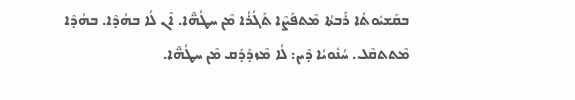ܒܩܰܫܝܽܘܬܳܐ ܪܰܒܬܳܐ ܡܶܬܦܰܨܶܐ ܬܰܓܳܪܳܐ ܡܶܢ ܚܛܳܗ̈ܶܐ. ܐܶܢ ܠܳܐ ܒܗܳܕܶܐ. ܒܗܳܕܶܐ ܡܶܬܬܩܶܠ. ܚܳܢܽܘܝܳܐ ܕܶܝܢ: ܠܳܐ ܡܶܙܕܰܕܰܩ ܡܶܢ ܚܛܳܗ̈ܶܐ.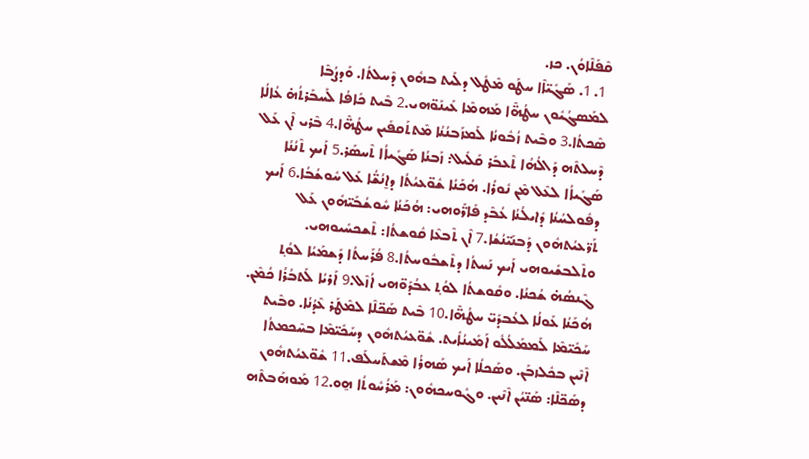ܩܶܦܰܠܶܐܘܳܢ. ܟܙ.
 1. 1. ܣܰܓܺܝ̈ܐܶܐ ܚܛܰܘ ܡܶܛܽܠ ܕܠܰܝܬ ܒܗܽܘܢ ܕܶܚܠܬܳܐ. ܘܰܕܨܳܒܶܐ ܠܡܰܣܓܳܝܽܘܢ ܚܛܳܗ̈ܶܐ ܡܰܗܡܶܐ ܥܰܝܢܰܘ̈ܗܝ.2 ܒܶܝܬ ܟܺܐܦܳܐ ܠܰܚܒܰܪܬܳܗ̇ ܥܳܐܠܳܐ ܣܶܟܬܳܐ.3 ܘܒܶܝܬ ܙܳܒܽܘܢܳܐ ܠܰܡܙܰܒܢܳܢܳܐ ܡܶܬܬܰܩܦܺܝܢ ܚܛܳܗ̈ܶܐ.4 ܒܶܪܝ ܐܶܢ ܥܰܠ ܕܶܚܠܬܶܗ ܕܰܐܠܳܗܳܐ ܬܶܥܒܰܪ ܩܰܠܺܝܠ: ܙܰܒܢܳܐ ܣܰܓܺܝܐܳܐ ܬܶܚܣܰܪ.5 ܐܰܝܟ ܬܶܢܳܢܳܐ ܣܰܓܺܝܐܳܐ ܠܥܶܠ ܡܶܢ ܢܽܘܪܳܐ. ܗܳܟܰܢܳܐ ܫܽܘ̈ܥܝܳܬܳܐ ܕܐ̱ܢܳܫ̈ܳܐ ܥܰܠ ܚܽܘܫܳܒܳܐ.6 ܐܰܝܟ ܕܦܽܘܠܚܳܢܳܐ ܕܺܐܝܠܳܢܳܐ ܥܳܒܶܕ ܦܺܐܖ̈ܰܘܗܝ: ܗܳܟܰܢܳܐ ܚܽܘܫܳܒܰܝ̈ܗܽܘܢ ܥܰܠ ܬܰܪ̈ܥܝܳܬܗܽܘܢ ܕܰܒܢܰܝ̈ܢܳܫܳܐ.7 ܐܶܢ ܬܶܒܥܶܐ ܩܽܘܫܬܳܐ: ܬܶܫܟܚܺܝܘܗܝ. ܘܬܶܠܒܫܺܝܘܗܝ ܐܰܝܟ ܢܰܚܬܳܐ ܕܬܶܫܒܽܘܚܬܳܐ.8 ܦܳܪܰܚܬܳܐ ܕܰܫܡܰܝܳܐ ܠܘܳܬ݂ ܓܶܢܣܳܗ̇ ܫܳܟܢܳܐ. ܘܩܽܘܫܬܳܐ ܠܘܳܬ݂ ܥܒܳܕܰܘ̈ܗܝ ܐܳܙܶܠ.9 ܐܰܪܝܳܐ ܠܰܬܒܳܪܳܐ ܟܳܡܶܢ. ܗܳܟܰܢܳܐ ܥܰܘܠܳܐ ܠܥܳܒܕܰܝ̈ ܚܛܳܗ̈ܶܐ.10 ܒܶܝܬ ܣܰܟ̈ܠܶܐ ܠܡܶܛܰܪ ܥܶܕܳܢܳܐ. ܘܒܶܝܬ ܚܰܟܺܝ̈ܡܶܐ ܠܰܡܡܰܠܳܠܽܘ ܐܰܡܺܝܢܳܐܺܝܬ. ܫܽܘ̈ܥܝܳܬܗܽܘܢ ܕܚܰܟܺܝ̈ܡܶܐ ܒܚܶܟܡܬܳܐ ܐܶܢܶܝܢ ܒܟܽܠܙܒܰܢ. ܘܣܰܟܠܳܐ ܐܰܝܟ ܣܰܗܪܳܐ ܡܶܫܬܰܚܠܰܦ.11 ܫܽܘ̈ܥܝܳܬܗܽܘܢ ܕܣܰܟ̈ܠܶܐ: ܣܰܢ̈ܝܳܢ ܐܶܢܶܝܢ. ܘܓܽܘܚܟܗܽܘܢ: ܡܰܪܳܚܽܘܬܳܐ ܗ̱ܘ.12 ܡܰܘܗܰܒܬܶܗ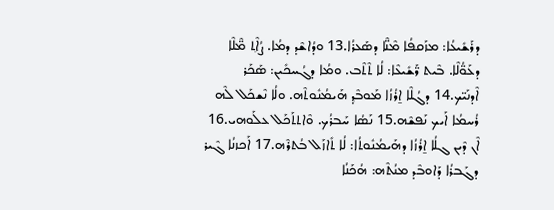ܕܪܰܫܺܝܥܳܐ: ܡܙܰܩܦܳܐ ܡܶܢ̈ܶܐ ܕܣܰܥܪܳܐ.13 ܘܕܳܐܫܶܕ ܕܡܳܐ. ܨܳܐܶܬ݂ ܡ̈ܶܠܶܐ ܕܥܰܘ̈ܳܠܶܐ. ܒܶܝܬ ܖ̈ܰܫܺܝܥܶܐ: ܠܳܐ ܬܶܬܶܒ. ܘܡܳܐ ܕܓܳܚܟܺܝܢ: ܣܰܟܰܪ ܐܶܕܢܰܝ̈ܟ.14 ܕܓܳܠܶܐ ܐ̱ܪܳܙܳܐ ܡܰܘܒܶܕ݂ ܗܰܝܡܳܢܽܘܬܶܗ. ܘܠܳܐ ܢܶܫܟܰܠ ܠܶܗ ܪܳܚܡܳܐ ܐܰܝܟ ܢܰܦܫܶܗ.15 ܢܰܣܳܐ ܚܰܒܪܳܟ. ܘܶܐܬܬܰܟܰܠ ܥܠܰܘܗܝ.16 ܐܶܢ ܕܶܝܢ ܓܠܳܐ ܐ̱ܪܳܙܳܐ ܕܗܰܝܡܳܢܽܘܬܳܐ: ܠܳܐ ܬܺܐܙܰܠ ܒܳܬܪܶܗ.17 ܐܰܟܙܢܳܐ ܓܶܝܪ ܕܓܰܒܪܳܐ ܕܰܐܘܒܶܕ ܡܢܳܬܶܗ: ܗܳܟܰܢܳܐ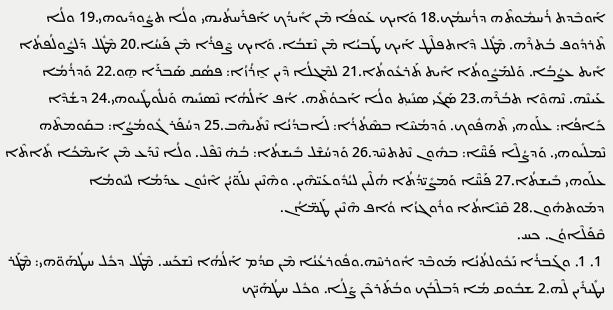ܐܰܘܒܶܕܬ ܪܳܚܡܽܘܬܶܗ ܕܪܳܚܡܳܟ.18 ܘܰܐܝܟ ܥܰܘܦܳܐ ܡܶܢ ܐܺܝܕܳܟ ܐܰܦܪܰܚܬܳܝܗܝ ܘܠܳܐ ܬܨܽܘܕܺܝܘܗܝ.19 ܘܠܳܐ ܬܶܪܕܽܘܦ ܒܳܬܪܶܗ. ܡܶܛܽܠ ܕܶܐܬܦܠܶܛ ܐܰܝܟ ܛܰܒܝܳܐ ܡܶܢ ܢܶܫܒܳܐ. ܘܰܐܝܟ ܨܶܦܪܳܐ ܡܶܢ ܦܰܚܳܐ.20 ܡܶܛܽܠ ܕܰܠܨܽܘܠܳܦܬܳܐ ܐܺܝܬ ܥܨܳܒܳܐ. ܘܰܠܡܰܨܽܘܬܳܐ ܐܺܝܬ ܬܰܪܥܽܘܬܳܐ.21 ܠܡܶܓܠܳܐ ܕܶܝܢ ܐ̱ܪܳܙܳܐ: ܦܣܳܩ ܣܰܒܪܰܐ ܗ̱ܘ.22 ܘܰܕܪܳܡܳܐ ܥܰܝܢܶܗ. ܢܶܗܘܶܐ ܬܒܳܪܶܗ.23 ܣܰܓܺܝ ܣܢܺܝܬ݂ ܘܠܳܐ ܐܰܟܘܳܬܶܗ. ܐܳܦ ܐܰܠܳܗܳܐ ܢܶܣܢܺܝܗ ܘܰܢܠܽܘܛܺܝܘܗܝ.24 ܕܫܳܕܶܐ ܟܺܐܦܳܐ: ܥܠܰܘܗܝ ܬܶܗܦܽܘܟ. ܘܰܕܡܳܚܶܐ ܒܣܶܬܳܪܳܐ: ܠܰܐܒܕܳܢܳܐ ܢܶܬܺܝܗܶܒ.25 ܕܚܳܦܰܪ ܓܽܘܡܳܨܳܐ: ܒܩܰܘܡܬܶܗ ܢܶܡܠܺܝܘܗܝ. ܘܰܕܨܳܠܶܐ ܦܰܚ̈ܶܐ: ܒܗܽܘܢ ܢܶܬܬܚܶܕ.26 ܘܰܕܚܳܫܶܠ ܒܺܝܫܬܳܐ: ܒܳܗ̇ ܢܶܦܶܠ. ܘܠܳܐ ܢܶܕܰܥ ܡܶܢ ܐܰܝܡܶܟܳܐ ܬܺܐܬܶܐ ܥܠܰܘܗܝ ܒܺܝܫܬܳܐ.27 ܦܰܚ̈ܶܐ ܘܰܡܨܺܝ̈ܕܳܬܳܐ ܗܳܠܶܝܢ ܠܝܳܕܽܘܥܰܝ̈ܗܶܝܢ. ܘܗܶܢܶܝܢ ܢܠܰܘ̈ܝܳܢ ܐܶܢܽܘܢ ܥܕܰܡܳܐ ܠܝܰܘܡܳܐ ܕܡܰܘܬܗܽܘܢ.28 ܩܶܢܶܐܬܳܐ ܘܪܽܘܓܙܳܐ ܘܳܐܦ ܗܶܢܶܝܢ ܛܰܡ̈ܐܳܢ.
ܩܶܦܰܠܶܐܘܳܢ. ܟܚ.
 1. 1. ܘܓܰܒܪܳܐ ܢܰܟܽܘܠܬܳܢܳܐ ܡܰܘܒܶܕ ܐܽܘܪܚܶܗ.ܘܦܽܘܪܥܳܢܳܐ ܡܶܢ ܩܕܳܡ ܐܰܠܳܗܳܐ ܢܶܫܟܰܚ. ܡܶܛܽܠ ܕܟܽܠ ܚܛܳܗܰܘ̈ܗܝ: ܡܶܛܰܪ ܢܛܺܝܪܺܝܢ ܠܶܗ.2 ܫܒܽܘܩ ܡܳܐ ܕܰܒܠܶܒܳܟ ܘܒܳܬܰܪܟܶܢ ܨܰܠܳܐ. ܘܟܽܠ ܚܛܳܗܰܝ̈ܟ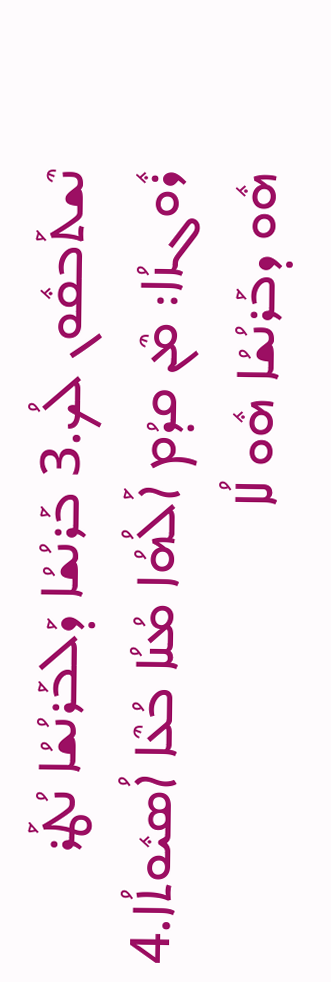ܢܶܫܬܰܒܩܽܘܢ ܠܳܟ.3 ܒܰܪܢܳܫܳܐ ܕܰܠܒܰܪܢܳܫܳܐ ܢܳܛܰܪ ܪܽܘܓܙܳܐ: ܡܶܢ ܩܕܳܡ ܐܰܠܳܗܳܐ ܡܳܢܳܐ ܒܳܥܶܐ ܐܳܣܝܽܘܬܳܐ.4 ܗܽܘ ܕܒܰܪܢܳܫܳܐ ܗܽܘ ܠܳܐ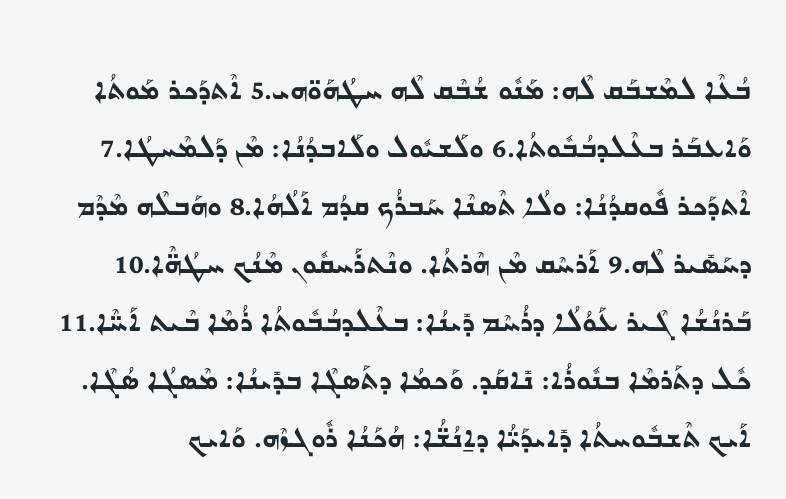ܒܳܥܶܐ ܠܡܶܫܒܰܩ ܠܶܗ: ܡܰܢܽܘ ܫܳܒܶܩ ܠܶܗ ܚܛܳܗܰܘ̈ܗܝ.5 ܐܶܬܕܰܟܪ ܡܰܘܬܳܐ ܘܰܐܥܒܰܪ ܒܥܶܠܕܒܳܒܽܘܬܳܐ.6 ܘܠܰܫܝܽܘܠ ܘܠܰܐܒܕܳܢܳܐ: ܡܶܢ ܕܰܠܡܶܚܛܳܐ.7 ܐܶܬܕܰܟܪ ܦܽܘܩܕܳܢܳܐ: ܘܠܳܐ ܬܶܣܢܶܐ ܚܰܒܪܳܟ ܩܕܳܡ ܐܰܠܳܗܳܐ.8 ܘܗܰܒܠܶܗ ܡܶܕܶܡ ܕܚܰܣܺܝܪ ܠܶܗ.9 ܐܰܪܚܶܩ ܡܶܢ ܗܶܪܬܳܐ. ܘܢܶܬܪܰܚܩܽܘܢ ܡܶܢܳܟ ܚܛܳܗ̈ܶܐ.10 ܒܰܪܢܳܫܳܐ ܓܶܝܪ ܥܰܘܳܠܳܐ ܕܪܳܚܶܡ ܕܺܝܢܳܐ: ܒܥܶܠܕܒܳܒܽܘܬܳܐ ܪܳܡܶܐ ܒܶܝܬ ܐܰܚ̈ܶܐ.11 ܟܽܠ ܕܬܰܪܡܶܐ ܒܢܽܘܪܳܐ: ܢܺܐܩܰܕ. ܘܰܟܡܳܐ ܕܬܰܣܓܶܐ ܒܕܺܝܢܳܐ: ܡܶܣܓܳܐ ܣܳܓܶܐ. ܐܰܝܟ ܬܶܫܒܽܘܚܬܳܐ ܕܺܐܝܕܰܝ̈ܳܐ ܕܐ̱ܢܳܫ̈ܳܐ: ܗܳܟܰܢܳܐ ܪܽܘܓܙܶܗ. ܘܰܐܝܟ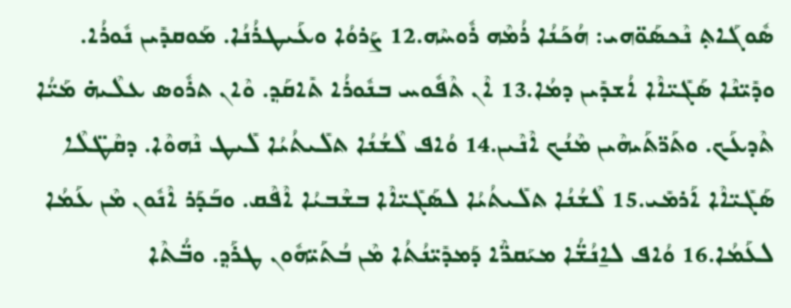ܣܽܘܓܰܐܬ݂ ܢܶܟܣܰܘ̈ܗܝ: ܗܳܟܰܢܳܐ ܪܳܡܶܗ ܪܽܘܚܶܗ.12 ܨܰܪܘܳܐ ܘܥܰܝܛܪܳܢܳܐ. ܡܰܘܩܕܺܝܢ ܢܽܘܪܳܐ. ܘܕܺܝ̈ܢܶܐ ܣܰܓܺܝ̈ܐܶܐ ܐܳܫܕܺܝܢ ܕܡܳܐ.13 ܐܶܢ ܬܶܦܽܘܚ ܒܢܽܘܪܳܐ ܬܺܐܩܰܕ݂. ܘܶܐܢ ܬܪܽܘܣ ܥܠܶܝܗ̇ ܡܰܝ̈ܳܐ ܬܶܕܥܰܟ. ܘܬܰܪ̈ܬܰܝܗܶܝܢ ܡܶܢܳܟ ܐܶܢܶܝܢ.14 ܘܳܐܦ ܠܶܫܳܢܳܐ ܬܠܺܝܬܳܝܳܐ ܠܺܝܛ ܢܶܗܘܶܐ. ܕܩܶܛ̈ܠܶܐ ܣܰܓܺܝ̈ܐܶܐ ܐܰܪܡܺܝ.15 ܠܶܫܳܢܳܐ ܬܠܺܝܬܳܝܳܐ ܠܣܰܓܺܝ̈ܐܶܐ ܒܫܶܒܝܳܐ ܐܶܦܶܩ. ܘܒܰܕܰܪ ܐܶܢܽܘܢ ܡܶܢ ܥܰܡܳܐ ܠܥܰܡܳܐ.16 ܘܳܐܦ ܠܐ̱ܢܳܫ̈ܳܐ ܡܝܰܩܖ̈ܶܐ ܕܰܡܕܺܝ̈ܢܳܬܳܐ ܡܶܢ ܒܳܬܰܝ̈ܗܽܘܢ ܛܪܰܕ݂. ܘܒ̈ܳܬܶܐ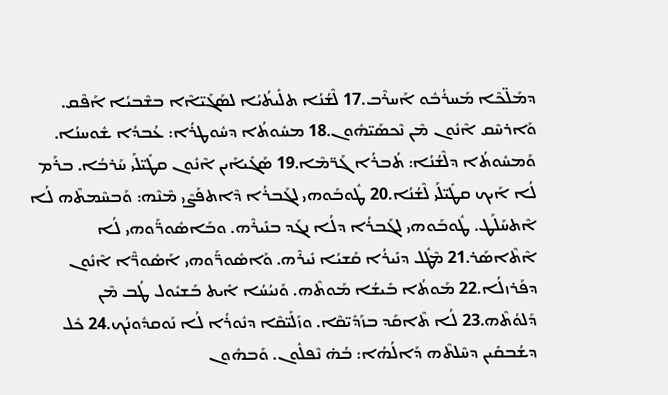ܕܡܰܠ̈ܟܶܐ ܡܰܚܪܳܒܽܘ ܐܰܚܪܶܒ.17 ܠܶܫܳܢܳܐ ܬܠܺܝܬܳܝܳܐ ܠܣܰܓܺܝ̈ܐܶܐ ܒܫܶܒܝܳܐ ܐܰܦܶܩ. ܘܰܐܪܚܶܩ ܐܶܢܽܘܢ ܡܶܢ ܢܶܟܣܰܝ̈ܗܽܘܢ.18 ܡܚܽܘܬܳܐ ܕܚܽܘܛܪܳܐ: ܥܳܒܕܳܐ ܫܽܘܚܢܳܐ. ܘܰܡܚܽܘܬܳܐ ܕܠܶܫܳܢܳܐ: ܬܳܒܪܳܐ ܓܰܪ̈ܡܶܐ.19 ܣܰܓܺܝܐܺܝܢ ܐܶܢܽܘܢ ܩܛܺܝ̈ܠܰܝ ܚܰܪܒܳܐ. ܒܪܰܡ ܠܳܐ ܐܰܝܟ ܩܛܺܝ̈ܠܰܝ ܠܶܫܳܢܳܐ.20 ܛܽܘܒܰܘܗܝ ܠܓܰܒܪܳܐ ܕܶܐܬܦܰܨܶܝ ܡܶܢܶܗ: ܘܰܒܚܶܡܬܶܗ ܠܳܐ ܐܶܬܚܰܠܰܛ. ܛܽܘܒܰܘܗܝ ܠܓܰܒܪܳܐ ܕܠܳܐ ܢܓܰܕ ܒܢܺܝܪܶܗ. ܘܒܰܐܣܽܘܖ̈ܰܘܗܝ ܠܳܐ ܐܶܬܶܐܣܰܪ.21 ܡܶܛܽܠ ܕܢܺܝܪܳܐ ܩܰܫܝܳܐ ܢܺܝܪܶܗ. ܘܰܐܣܽܘܖ̈ܰܘܗܝ ܐܰܣܽܘܖ̈ܶܐ ܐܶܢܽܘܢ ܕܦܰܪܙܠܳܐ.22 ܡܰܘܬܳܐ ܒܺܝܫܳܐ ܡܰܘܬܶܗ. ܘܰܢܝܳܚܳܐ ܐܺܝܬ ܒܰܫܝܽܘܠ ܛܳܒ ܡܶܢ ܕܰܠܘܳܬܶܗ.23 ܠܳܐ ܬܶܐܩܰܕ ܒܙܰܕܺܝ̈ܩܶܐ. ܘܙܰܠܺܝ̈ܩܶܐ ܕܢܽܘܪܳܐ ܠܳܐ ܢܰܘܩܕܽܘܢܳܟ.24 ܟܽܠ ܕܫܳܒܩܺܝܢ ܕܚܶܠܬܶܗ ܕܰܐܠܳܗܳܐ: ܒܳܗ̇ ܢܶܦܠܽܘܢ. ܘܰܒܗܽܘܢ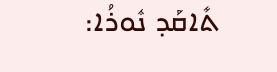ܬܺܐܩܰܕ ܢܽܘܪܳܐ: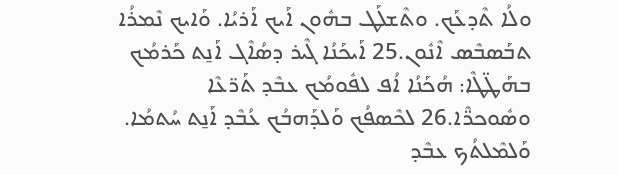ܘܠܳܐ ܬܶܕܥܰܟ. ܘܬܶܫܠܰܛ ܒܗܽܘܢ ܐܰܝܟ ܐܰܪܝܳܐ. ܘܰܐܝܟ ܢܶܡܪܳܐ ܬܒܰܣܒܶܣ ܐܶܢܽܘܢ.25 ܐܰܝܟܰܢܳܐ ܓܶܝܪ ܕܣܳܐܶܓ ܐܰܢ̱ܬ ܟܰܪܡܳܟ ܒܗܰܛ̈ܛܶܐ: ܗܳܟܰܢܳܐ ܐܳܦ ܠܦܽܘܡܳܟ ܥܒܶܕ ܬܰܪ̈ܥܶܐ ܘܣܽܘܟܖ̈ܶܐ.26 ܠܟܶܣܦܳܟ ܘܰܠܕܰܗܒܳܟ ܥܳܒܶܕ ܐܰܢ̱ܬ ܚܳܬܡܳܐ. ܘܰܠܡܶܠܬܳܟ ܥܒܶܕ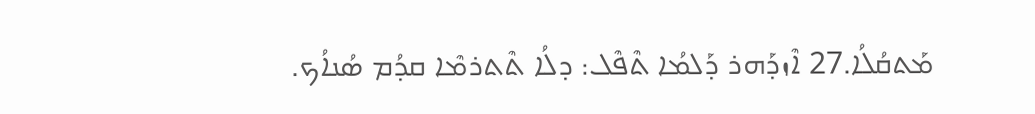ܡܰܬܩܳܠܳܐ.27 ܐܶܙܕܰܗܪ ܕܰܠܡܳܐ ܬܶܦܶܠ: ܕܠܳܐ ܬܶܬܪܡܶܐ ܩܕܳܡ ܣܳܢܐܳܟ.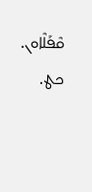ܩܶܦܰܠܶܐܘܢ. ܟܛ.